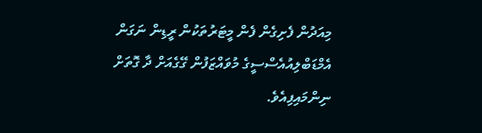މިއަދުން ފެށިގެން ފެން މީޓަރުތަކުން ރީޑިން ނަގަން އެމްޑަބްލިއުއެސްސީގެ މުވައްޒަފުން ގޭގެއަށް ދާ ގޮތަށް ނިންމައިފިއެވެ.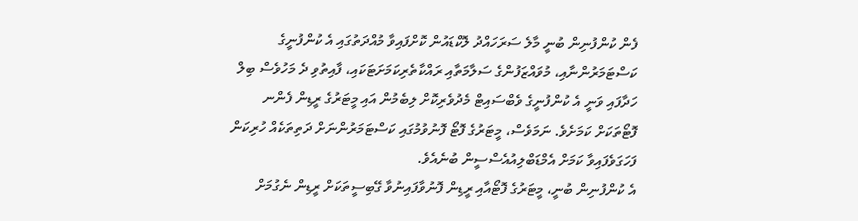ފެން ކުންފުނިން ބުނީ މާލެ ސަރަހައްދު ލޮކްޑައުން ކޮށްފައިވާ މުއްދަތުގައި އެ ކުންފުނީގެ ކަސްޓަމަރުންނާއި، މުވައްޒަފުންގެ ސަލާމަތާއި ރައްކާތެރިކަމަށަޓަކައި، ފާއިތުވި ދެ މަހުވެސް ބިލް ހަދާފައި ވަނީ އެ ކުންފުނީގެ ވެބްސައިޓް މެދުވެރިކޮށް ލިބެމުން އައި މީޓަރުގެ ރީޑިން ފެންނ ފޮޓޯތަކަށް ކަމަށެވެ. ނަމަވެސް، މީޓަރުގެ ފޮޓޯ ފޮނުވުމުގައި ކަސްޓަމަރުންނަށް ދަތިތަކެއް ހުރިކަން ފަހަގަވެފައިވާ ކަމަށް އެމްޑަބްލިއުއެސްސީން ބުނެއެވެ.
އެ ކުންފުނިން ބުނީ، މީޓަރުގެ ފޮޓޯއާއި ރީޑިން ފޮނުވާފައިނުވާ ގޭބިސީތަކަށް ރީޑިން ނެގުމަށް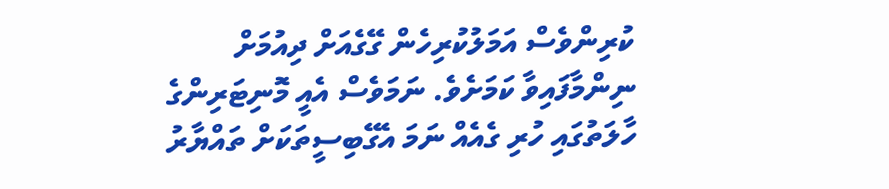ކުރިންވެސް އަމަލުކުރިހެން ގޭގެއަށް ދިއުމަށް ނިންމާފައިވާ ކަމަށެވެ. ނަމަވެސް އެއީ މޮނިޓަރިންގެ ހާލަތުގައި ހުރި ގެއެއް ނަމަ އެގޭބިސީތަކަށް ތައްޔާރު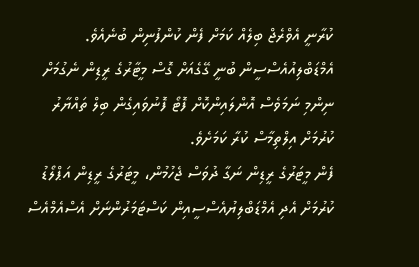ކުރާނީ އެވްރެޖް ބިލެއް ކަމަށް ފެން ކުންފުނިން ބުނެއެވެ.
އެމްޑަބްލިއުއެސްސީން ބުނީ ގޭގެއަށް ގޮސް މީޓާރުގެ ރީޑިން ނެގުމަށް ނިންމި ނަމަވެސް އޮންލައިންކޮށް ފޮޓޯ ފޮނުވައިގެން ބިލް ތައްޔާރު ކުރުމަށް އިލްތިމާސް ކުރާ ކަމަށެވެ.
ފެން މީޓަރުގެ ރީޑިން ނަގާ ދުވަސް ޖެހުމުން، މީޓަރުގެ ރީޑިން އަޕްލޯޑު ކުރުމަށް އެދި އެމްޑަބްލިޔުއެސްސީއިން ކަސްޓަމަރުންނަށް އެސްއެމްއެސް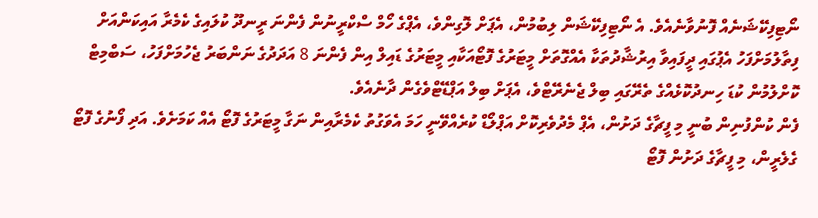ނޯޓިފިކޭޝަނެއް ފޮނުވާނެއެވެ. އެ ނޯޓިފިކޭޝަން ލިބުމުން، އެޕަށް ލޮގިންވެ، އެޕްގެ ހޯމް ސްކްރީނުން ފެންނަ ރީނދޫ ކުލައިގެ ކެމެރާ އައިކަންއަށް ފިތާލުމަށްފަހު އެޕުގައި ދީފައިވާ އިރުޝާދުތަކާ އެއްގޮތަށް މީޓަރުގެ ފޮޓޯއަކާއި މީޓަރުގެ ޑައިލް އިން ފެންނަ 8 އަދަދުގެ ނަންބަރު ޖެހުމަށްފަހު، ސަބްމިޓް ކޮށްލުމުން ކުޑަ ހިނދުކޮޅެއްގެ ތެރޭގައި ބިލް ޖެނެރޭޓްވެ، އެޕަށް ބިލް އަޕްޑޭޓްވެގެން ދާނެއެވެ.
ފެން ކުންފުނިން ބުނީ މި ފީޗާގެ ދަށުން، އެޕް މެދުވެރިކޮށް އަޕްލޯޑް ކުރެއްވޭނީ ހަމަ އެވަގުތު ކެމެރާއިން ނަގާ މީޓަރުގެ ފޮޓޯ އެއް ކަމަށެވެ. އަދި ފޯނުގެ ފޮޓޯ ގެލެރީން، މި ފީޗާގެ ދަށުން ފޮޓޯ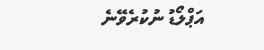އަޕްލޯޑު ނުކުރެވޭނެ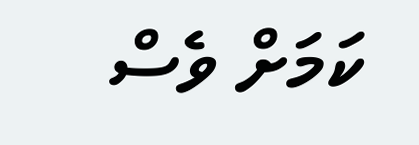ކަމަށް ވެސް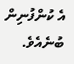އެ ކުންފުނިން ބުނެއެވެ.